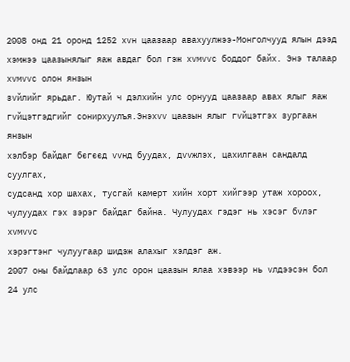2008 онд 21 оронд 1252 хvн цаазаар авахуулжээ-Монголчууд ялын дээд хэмжээ цаазынялыг яаж авдаг бол гэж хvмvvс боддог байх. Энэ талаар хvмvvс олон янзын
зvйлийг ярьдаг. Юутай ч дэлхийн улс орнууд цаазаар авах ялыг яаж
гvйцэтгэдгийг сонирхуулъя.Энэхvv цаазын ялыг гvйцэтгэх зургаан янзын
хэлбэр байдаг бєгєєд vvнд буудах, дvvжлэх, цахилгаан сандалд суулгах,
судсанд хор шахах, тусгай камерт хийн хорт хийгээр утаж хороох,
чулуудах гэх зэрэг байдаг байна. Чулуудах гэдэг нь хэсэг бvлэг хvмvvс
хэрэгтэнг чулуугаар шидэж алахыг хэлдэг аж.
2007 оны байдлаар 63 улс орон цаазын ялаа хэвээр нь vлдээсэн бол 24 улс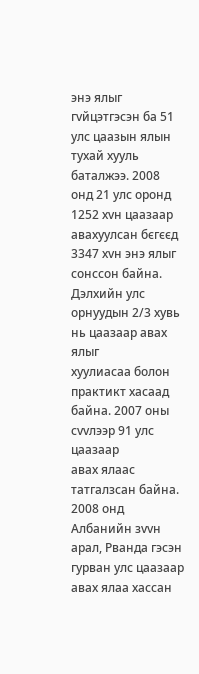энэ ялыг гvйцэтгэсэн ба 51 улс цаазын ялын тухай хууль баталжээ. 2008
онд 21 улс оронд 1252 хvн цаазаар авахуулсан бєгєєд 3347 хvн энэ ялыг
сонссон байна. Дэлхийн улс орнуудын 2/3 хувь нь цаазаар авах ялыг
хуулиасаа болон практикт хасаад байна. 2007 оны сvvлээр 91 улс цаазаар
авах ялаас татгалзсан байна. 2008 онд Албанийн зvvн арал, Рванда гэсэн
гурван улс цаазаар авах ялаа хассан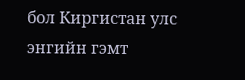бол Киргистан улс энгийн гэмт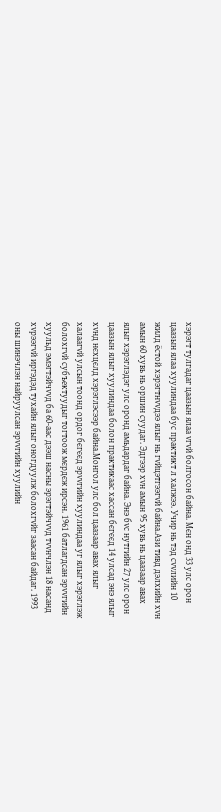хэрэгт тулгадаг цаазын ялаа vгvй болгосон байна. Мєн онд 33 улс орон
цаазын ялаа хуулиндаа бус практикт л халжээ. Учир нь тэд сvvлийн 10
жилд ёстой хэрэгтнvvдээ ялыг нь гvйцэтгээгvй байна.Ази тивд дэлхийн хvн
амын 60 хувь нь оршин суудаг. Эдгээр хvн амын 95 хувь нь цаазаар авах
ялыг хэрэглэдэг улс оронд амьдардаг байна. Энэ бvс нутгийн 27 улс орон
цаазын ялыг хуулиндаа болон практикаас хассан бєгєєд 14 улсад энэ ялыг
хvнд нєхцєлд хэрэглэсээр байна.Монгол улс бол цаазаар авах ялыг
халаагvй улсын тоонд ордог бєгєєд эрvvгийн хуулиндаа уг ялыг хэрэглэж
болохгvй субъектуудыг тогтоож мєрдєж ирсэн. 1961 батлагдсан эрvvгийн
хуульд эмэгтэйчvvд ба 60-аас дээш насны эрэгтэйчvvд тvvнчлэн 18 насанд
хvрээгvй иргэдэд тухайн ялыг оногдуулж болохгvйг заасан байдаг. 1993
оны шинэчлэн найруулсан эрvvгийн хуулийн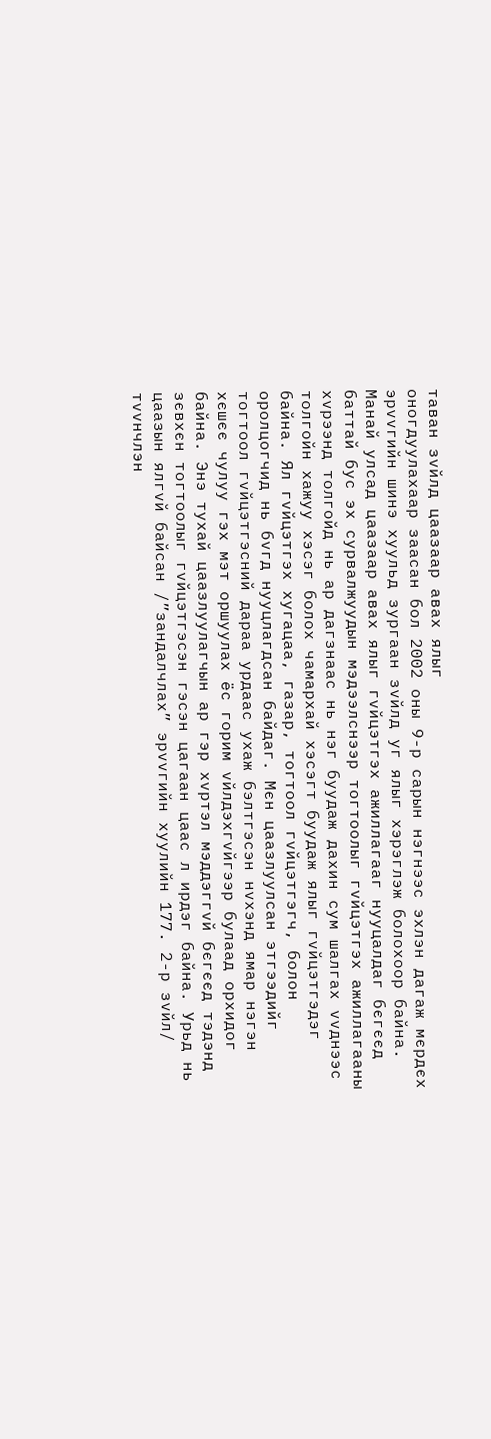таван зvйлд цаазаар авах ялыг
оногдуулахаар заасан бол 2002 оны 9-р сарын нэгнээс эхлэн дагаж мєрдєх
эрvvгийн шинэ хуульд зургаан зvйлд уг ялыг хэрэглэж болохоор байна.
Манай улсад цаазаар авах ялыг гvйцэтгэх ажиллагааг нууцалдаг бєгєєд
баттай бус эх сурвалжуудын мэдээлснээр тогтоолыг гvйцэтгэх ажиллагааны
хvрээнд толгойд нь ар дагзнаас нь нэг буудаж дахин сум шалгах vvднээс
толгойн хажуу хэсэг болох чамархай хэсэгт буудаж ялыг гvйцэтгэдэг
байна. Ял гvйцэтгэх хугацаа, газар, тогтоол гvйцэтгэгч, болон
оролцогчид нь бvгд нууцлагдсан байдаг. Мєн цаазлуулсан этгээдийг
тогтоол гvйцэтгэсний дараа урдаас ухаж бэлтгэсэн нvхэнд ямар нэгэн
хєшєє чулуу гэх мэт оршуулах ёс горим vйлдэхгvйгээр булаад орхидог
байна. Энэ тухай цаазлуулагчын ар гэр хvртэл мэддэггvй бєгєєд тэдэнд
зєвхєн тогтоолыг гvйцэтгэсэн гэсэн цагаан цаас л ирдэг байна. Урьд нь
цаазын ялгvй байсан /”зандалчлах” эрvvгийн хуулийн 177. 2-р зvйл/
тvvнчлэн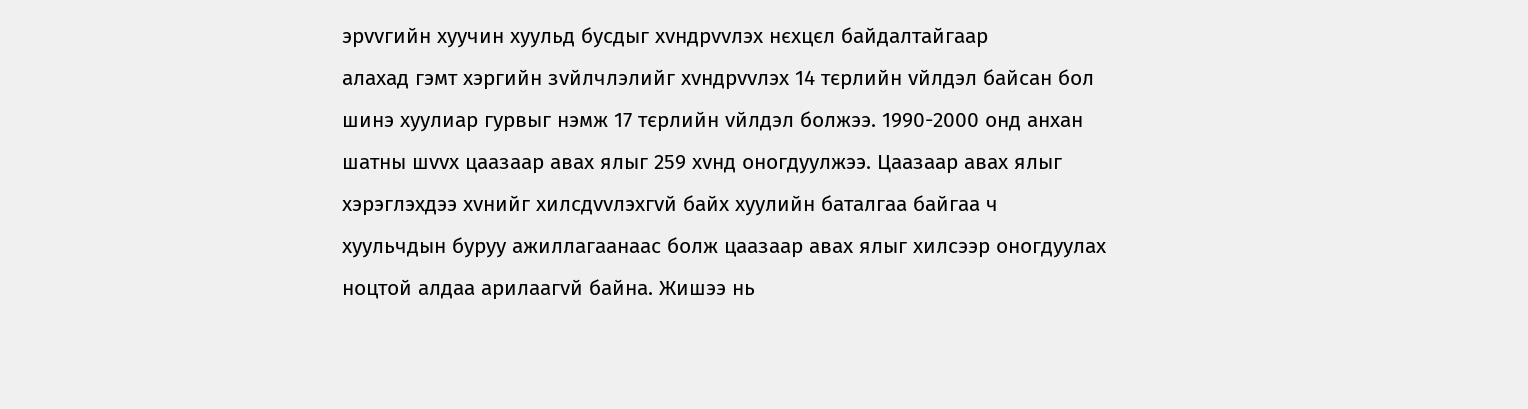эрvvгийн хуучин хуульд бусдыг хvндрvvлэх нєхцєл байдалтайгаар
алахад гэмт хэргийн зvйлчлэлийг хvндрvvлэх 14 тєрлийн vйлдэл байсан бол
шинэ хуулиар гурвыг нэмж 17 тєрлийн vйлдэл болжээ. 1990-2000 онд анхан
шатны шvvх цаазаар авах ялыг 259 хvнд оногдуулжээ. Цаазаар авах ялыг
хэрэглэхдээ хvнийг хилсдvvлэхгvй байх хуулийн баталгаа байгаа ч
хуульчдын буруу ажиллагаанаас болж цаазаар авах ялыг хилсээр оногдуулах
ноцтой алдаа арилаагvй байна. Жишээ нь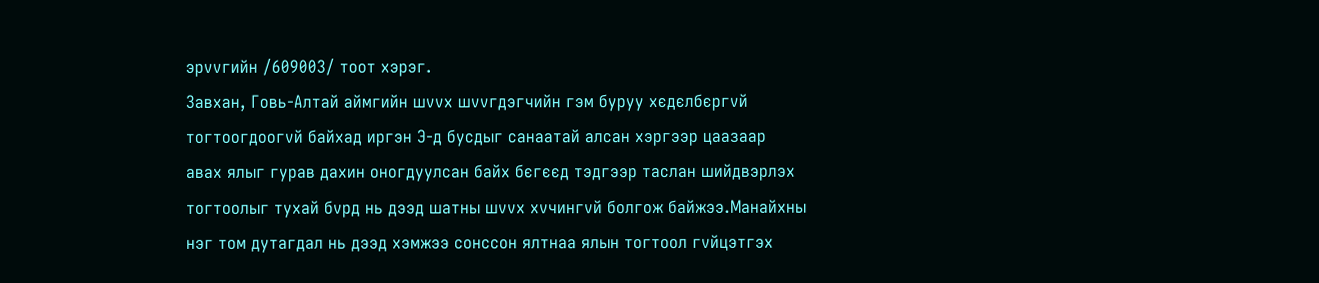эрvvгийн /609003/ тоот хэрэг.
Завхан, Говь-Алтай аймгийн шvvх шvvгдэгчийн гэм буруу хєдєлбєргvй
тогтоогдоогvй байхад иргэн Э-д бусдыг санаатай алсан хэргээр цаазаар
авах ялыг гурав дахин оногдуулсан байх бєгєєд тэдгээр таслан шийдвэрлэх
тогтоолыг тухай бvрд нь дээд шатны шvvх хvчингvй болгож байжээ.Манайхны
нэг том дутагдал нь дээд хэмжээ сонссон ялтнаа ялын тогтоол гvйцэтгэх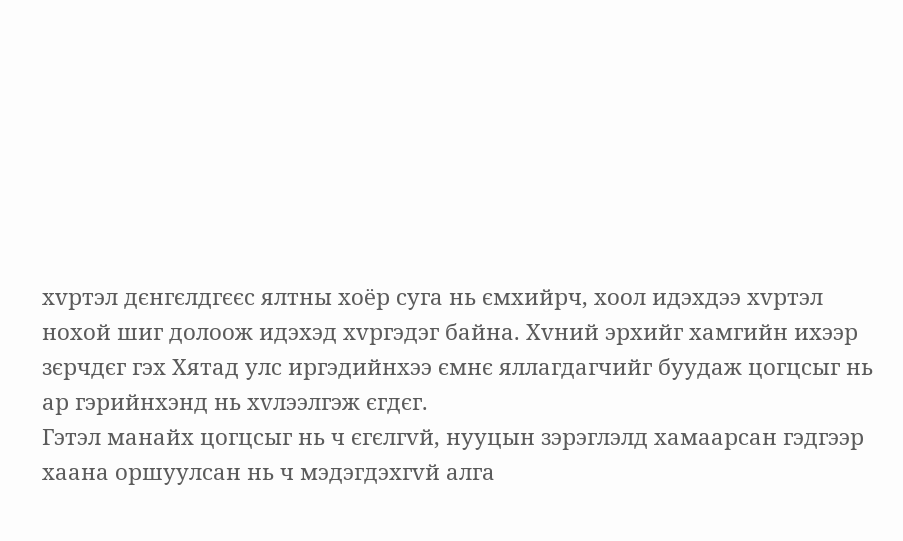хvртэл дєнгєлдгєєс ялтны хоёр суга нь ємхийрч, хоол идэхдээ хvртэл
нохой шиг долоож идэхэд хvргэдэг байна. Хvний эрхийг хамгийн ихээр
зєрчдєг гэх Хятад улс иргэдийнхээ ємнє яллагдагчийг буудаж цогцсыг нь
ар гэрийнхэнд нь хvлээлгэж єгдєг.
Гэтэл манайх цогцсыг нь ч єгєлгvй, нууцын зэрэглэлд хамаарсан гэдгээр
хаана оршуулсан нь ч мэдэгдэхгvй алга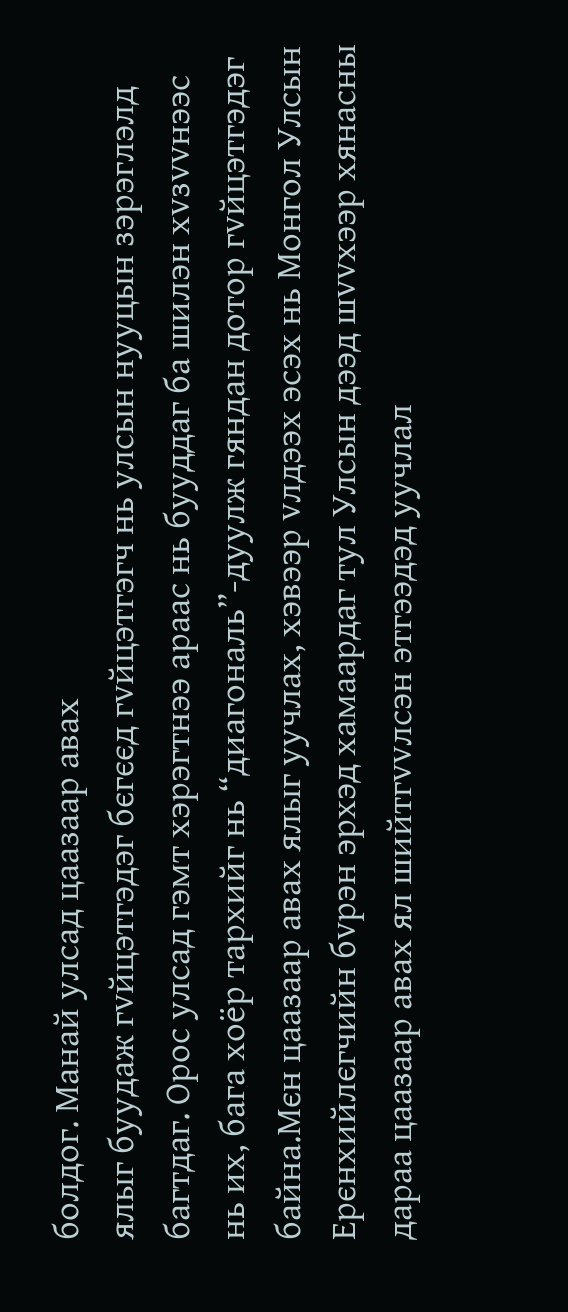болдог. Манай улсад цаазаар авах
ялыг буудаж гvйцэтгэдэг бєгєєд гvйцэтгэгч нь улсын нууцын зэрэглэлд
багтдаг. Орос улсад гэмт хэрэгтнээ араас нь бууддаг ба шилэн хvзvvнээс
нь их, бага хоёр тархийг нь “диагональ”-дуулж гяндан дотор гvйцэтгэдэг
байна.Мєн цаазаар авах ялыг уучлах, хэвээр vлдээх эсэх нь Монгол Улсын
Ерєнхийлєгчийн бvрэн эрхэд хамаардаг тул Улсын дээд шvvхээр хянасны
дараа цаазаар авах ял шийтгvvлсэн этгээдэд уучлал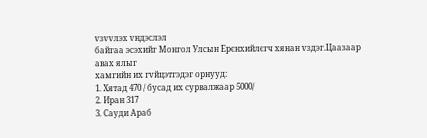vзvvлэх vндэслэл
байгаа эсэхийг Монгол Улсын Ерєнхийлєгч хянан vздэг.Цаазаар авах ялыг
хамгийн их гvйцэтгэдэг орнууд:
1. Хятад 470 / бусад их сурвалжаар 5000/
2. Иран 317
3. Сауди Араб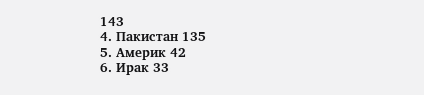143
4. Пакистан 135
5. Америк 42
6. Ирак 33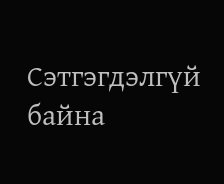Сэтгэгдэлгүй байна